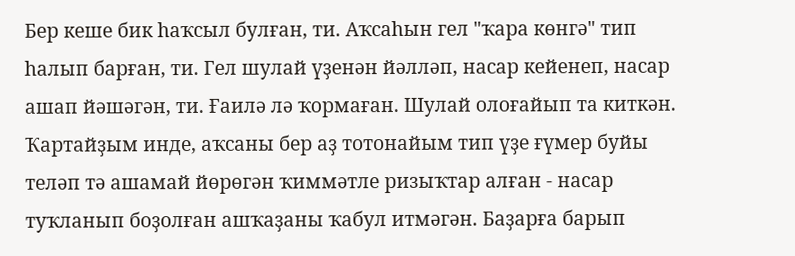Бер кеше бик һаҡсыл булған, ти. Аҡсаһын гел "ҡара көнгә" тип һалып барған, ти. Гел шулай үҙенән йәлләп, насар кейенеп, насар ашап йәшәгән, ти. Ғаилә лә ҡормаған. Шулай олоғайып та киткән.
Ҡартайҙым инде, аҡсаны бер аҙ тотонайым тип үҙе ғүмер буйы теләп тә ашамай йөрөгән ҡиммәтле ризыҡтар алған - насар туҡланып боҙолған ашҡаҙаны ҡабул итмәгән. Баҙарға барып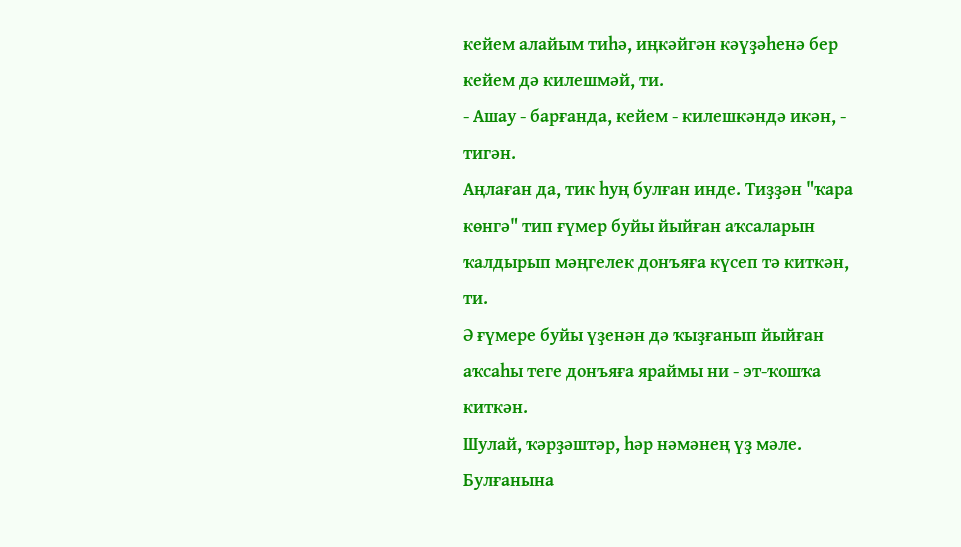кейем алайым тиһә, иңкәйгән кәүҙәһенә бер кейем дә килешмәй, ти.
- Ашау - барғанда, кейем - килешкәндә икән, - тигән.
Аңлаған да, тик һуң булған инде. Тиҙҙән "ҡара көнгә" тип ғүмер буйы йыйған аҡсаларын ҡалдырып мәңгелек донъяға күсеп тә киткән, ти.
Ә ғүмере буйы үҙенән дә ҡыҙғанып йыйған аҡсаһы теге донъяға яраймы ни - эт-ҡошҡа киткән.
Шулай, ҡәрҙәштәр, һәр нәмәнең үҙ мәле. Булғанына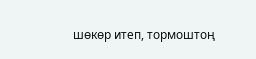шөкөр итеп, тормоштоң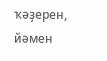ҡәҙерен, йәмен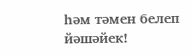һәм тәмен белеп йәшәйек!